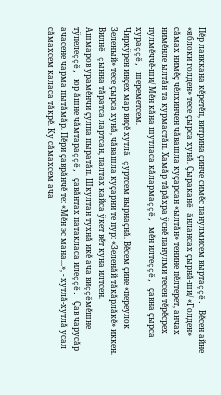Пĕр лавккана кĕретĕп, витрина çинче симĕс панулмисем выртаççĕ. Вĕсен айне «яблоки голден» тесе çырса хунă. Çыраканĕ ăнлансах çырнă-ши/ «Голден» сăмах нимĕç чĕлхинчен чăвашла куçарсан «ылтăн» тенине пĕлтерет, анчах нимĕнле ылтăн та курмастăп. Хамăр тăрăхра ÿснĕ панулми тесен тĕрĕсрех пулмĕччĕ-ши/ Мĕн кăна шутласа кăлармаççĕ, мĕн илтеççĕ, çавна çырса хураççĕ, шереметсем.
Чиркÿрен инçех мар виçĕ хутлă çуртсем вырнаçнă. Вĕсем çине «переулок Зеленый» тесе çырса хунă, чăвашла куçарни те пур: «Зеленăй тăкăрлăкĕ» иккен. Вилнĕ çынна тăратса лартсан, палтах кайса ÿкет вĕт куна илтсен.
Ашмаров урамĕнчи çулпа пыратăп. Шкултан тухнă икĕ ача виççĕмĕшне тÿпелеççĕ, юр ăшне чăмтараççĕ, çавăнтах патакласа илеççĕ. Çав чарусăр ачасене чарма пытăмăр. Пĕри çаврăнчĕ те: «Мĕн эс мана...», - хутлă-хутлă усал сăмахсем каласа тăкрĕ. Ку сăмахсем ача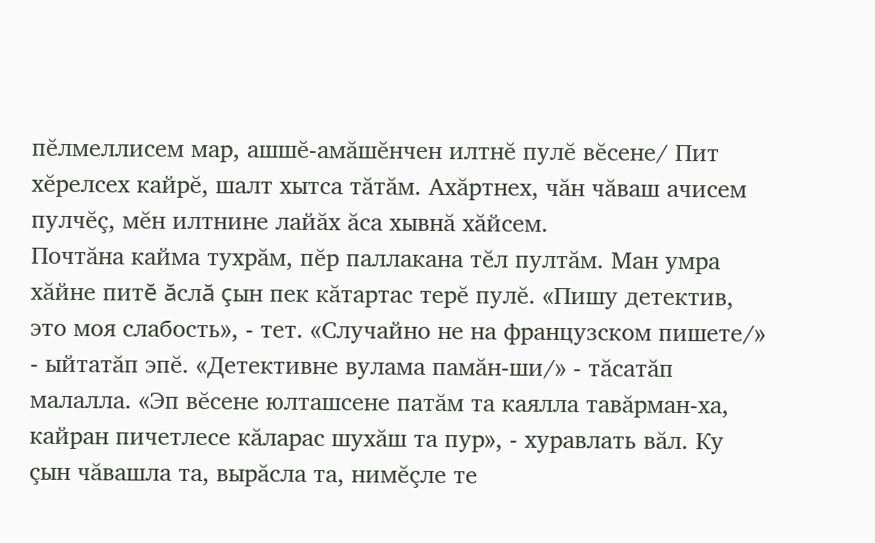пĕлмеллисем мар, ашшĕ-амăшĕнчен илтнĕ пулĕ вĕсене/ Пит хĕрелсех кайрĕ, шалт хытса тăтăм. Ахăртнех, чăн чăваш ачисем пулчĕç, мĕн илтнине лайăх ăса хывнă хăйсем.
Почтăна кайма тухрăм, пĕр паллакана тĕл пултăм. Ман умра хăйне питĕ ăслă çын пек кăтартас терĕ пулĕ. «Пишу детектив, это моя слабость», - тет. «Случайно не на французском пишете/» - ыйтатăп эпĕ. «Детективне вулама памăн-ши/» - тăсатăп малалла. «Эп вĕсене юлташсене патăм та каялла тавăрман-ха, кайран пичетлесе кăларас шухăш та пур», - хуравлать вăл. Ку çын чăвашла та, вырăсла та, нимĕçле те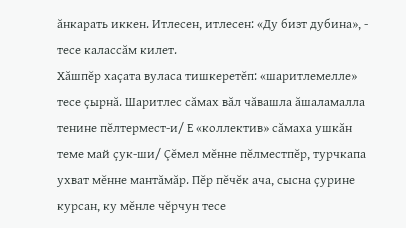ăнкарать иккен. Итлесен, итлесен: «Ду бизт дубина», - тесе калассăм килет.
Хăшпĕр хаçата вуласа тишкеретĕп: «шаритлемелле» тесе çырнă. Шаритлес сăмах вăл чăвашла ăшаламалла тенине пĕлтермест-и/ Е «коллектив» сăмаха ушкăн теме май çук-ши/ Çĕмел мĕнне пĕлместпĕр, турчкапа ухват мĕнне мантăмăр. Пĕр пĕчĕк ача, сысна çурине курсан, ку мĕнле чĕрчун тесе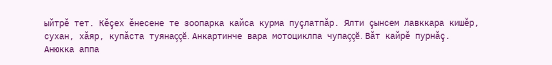ыйтрĕ тет. Кĕçех ĕнесене те зоопарка кайса курма пуçлатпăр. Ялти çынсем лавккара кишĕр, сухан, хăяр, купăста туянаççĕ. Анкартинче вара мотоциклпа чупаççĕ. Вăт кайрĕ пурнăç.
Анюкка аппа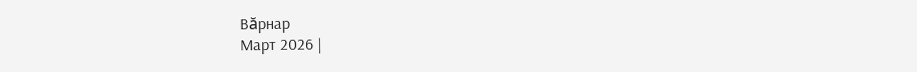Вăрнар
Март 2026 |